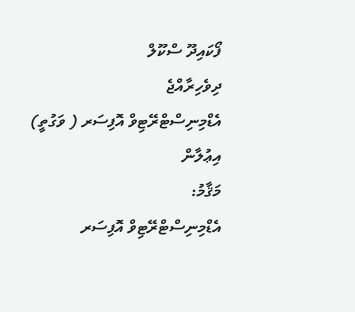ފޯކައިދޫ ސްކޫލް
ދިވެހިރާއްޖެ
އެޑްމިނިސްޓްރޭޓިވް އޮފިސަރ ( ވަގުތީ)
އިޢުލާން
މަޤާމު:
އެޑްމިނިސްޓްރޭޓިވް އޮފިސަރ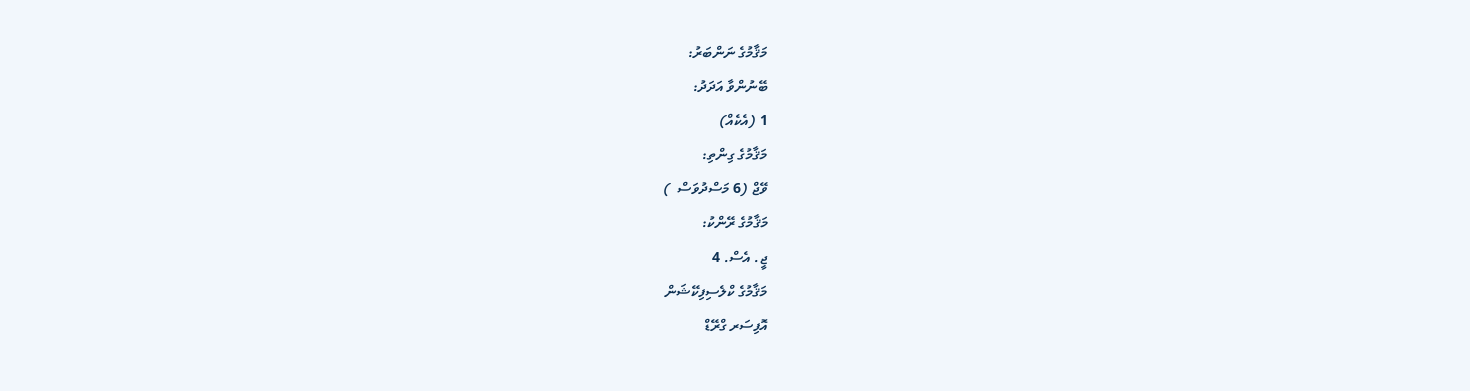މަޤާމުގެ ނަންބަރު:
ބޭނުންވާ އަދަދު:
1 (އެކެއް)
މަޤާމުގެ ގިންތި:
ވޭޖް (6 މަސްދުވަސް  )
މަޤާމުގެ ރޭންކު:
ޖީ. އެސް. 4
މަޤާމުގެ ކްލެސިފިކޭޝަން
އޮފިސަރ ގްރޭޑް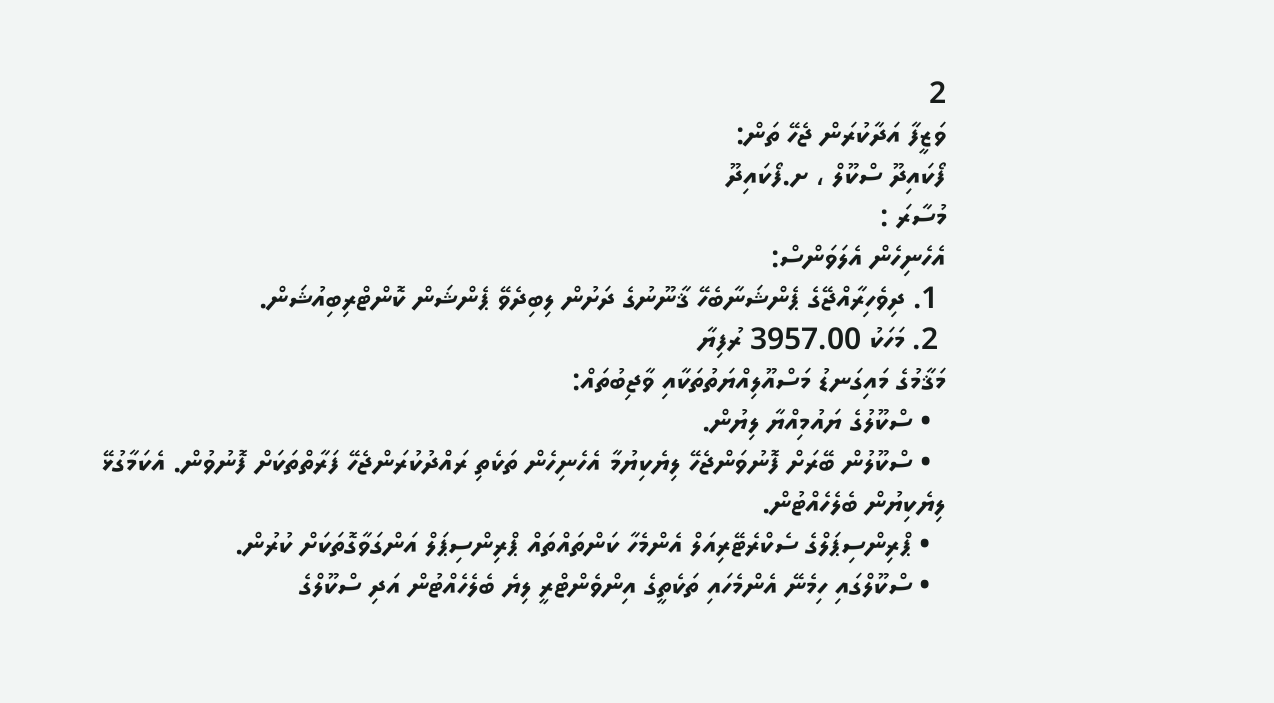2
ވަޒީފާ އަދާކުރަން ޖެހޭ ތަން:
ފޯކައިދޫ ސްކޫލް ، ށ.ފޯކައިދޫ
މުސާރަ :
އެހެނިހެން އެލަވަންސް:
 1. ދިވެހިރާއްޖޭގެ ޕެންޝަނާބެހޭ ޤާނޫނުގެ ދަށުން ލިބިދެވޭ ޕެންޝަން ކޮންޓްރިބިއުޝަން.
 2. މަހަކު 3957.00 ރުފިޔާ
މަޤާމުގެ މައިގަނޑު މަސްއޫލިއްޔަތުތަކާއި ވާޖިބުތައް:
  • ސްކޫލުގެ ޔައުމިއްޔާ ލިޔުން.
  • ސްކޫލުން ބޭރަށް ފޮނުވަންޖެހޭ ލިޔެކިޔުމާ އެހެނިހެން ތަކެތި ރައްދުކުރަންޖެހޭ ފަރާތްތަކަށް ފޮނުވުން. އެކަމާގުޅޭ ލިޔެކިޔުން ބެލެހެއްޓުން.
  • ޕްރިންސިޕަލްގެ ސެކްރެޓޭރިއަލް އެންމެހާ ކަންތައްތައް ޕްރިންސިޕަލް އަންގަވާގޮތަކަށް ކުރުން.
  • ސްކޫލްގައި ހިމެނޭ އެންމެހައި ތަކެތީގެ އިންވެންޓްރީ ލިޔެ ބެލެހެއްޓުން އަދި ސްކޫލްގެ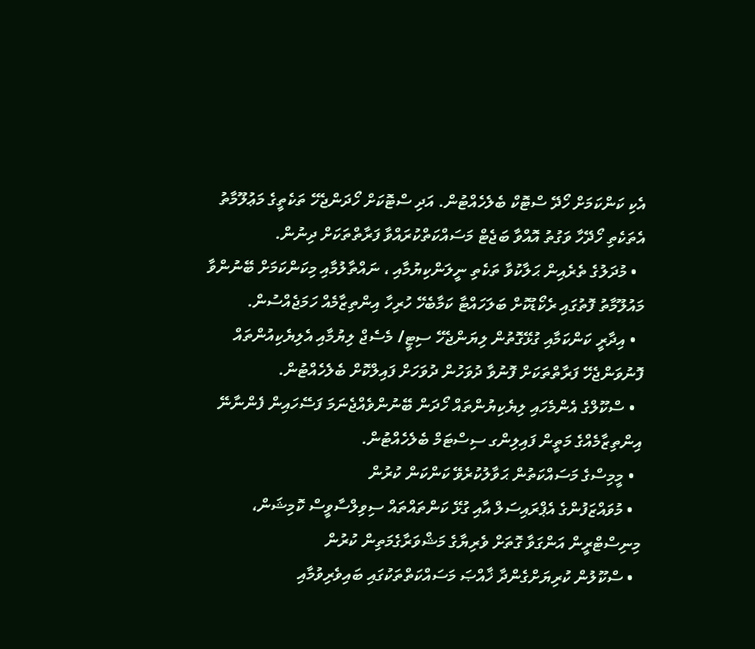އެކި ކަންކަމަށް ހޯދޭ ސްޓޮކް ބެލެހެއްޓުން. އަދި ސްޓޮކަށް ހޯދަންޖެހޭ ތަކެތީގެ މަޢުލޫމާތު އެތަކެތި ހޯދޭހާ ވަގުތު އޮއްވާ ބަޖެޓް މަސައްކަތްކުރައްވާ ފަރާތްތަކަށް ދިނުން.
  • މުދަލުގެ ތެރެއިން ޙަލާކުވާ ތަކެތި ނީލަންކިޔުމާއި ، ނައްތާލުމާއި މިކަންކަމަށް ބޭނުންވާ މައުލޫމާތު ފޮތުގައި ރެކޯޑުކޮށް ބަލަހައްޓާ ކަމާބެހޭ ހުރިހާ އިންތިޒާމެއް ހަމަޖެއްސުން.
  • އިދާރީ ކަންކަމާއި ގުޅޭގޮތުން ލިޔަންޖެހޭ ސިޓީ/ މެސެޖް ލިޔުމާއި އެލިޔެކިއުންތައް ފޮނުވަންޖެހޭ ފަރާތްތަކަށް ފޮނުވާ ދުވަހުން ދުވަހަށް ފައިލްކޮށް ބެލެހެއްޓުން.
  • ސްކޫލްގެ އެންމެހައި ލިޔެކިޔުންތައް ހޯދަން ބޭނުންވެއްޖެނަމަ ފަސޭހައިން ފެންނާނޭ އިންތިޒާމެއްގެ މަތީން ފައިލިންގ ސިސްޓަމް ބެލެހެއްޓުން.
  • މީމިސްގެ މަސައްކަތުން ޙަވާލުކުރެވޭ ކަންކަން ކުރުން
  • މުވައްޒަފުންގެ އެޕްރައިސަލް އާއި ގުޅޭ ކަންތައްތައް ސިވިލްސާވީސް ކޮމިޝަން، މިނިސްޓްރީން އަންގަވާ ގޮތަށް ވެރިޔާގެ މަޝްވަރާގެމަތިން ކުރުން
  • ސްކޫލުން ކުރިޔަށްގެންދާ ޚާއްޞަ މަސައްކަތްތަކުގައި ބައިވެރިވުމާއި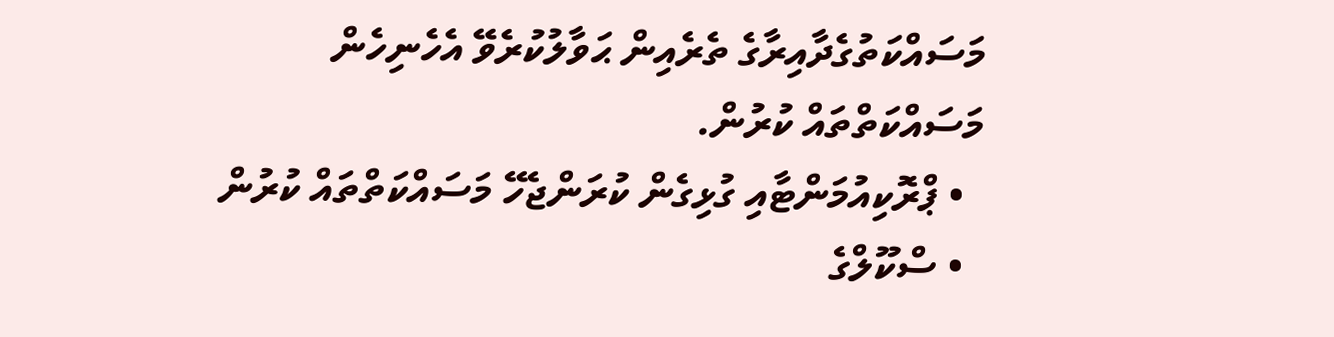މަސައްކަތުގެދާއިރާގެ ތެރެއިން ޙަވާލުކުރެވޭ އެހެނިހެން މަސައްކަތްތައް ކުރުން.
  • ޕްރޮކިއުމަންޓާއި ގުޅިގެން ކުރަންޖެހޭ މަސައްކަތްތައް ކުރުން
  • ސްކޫލްގެ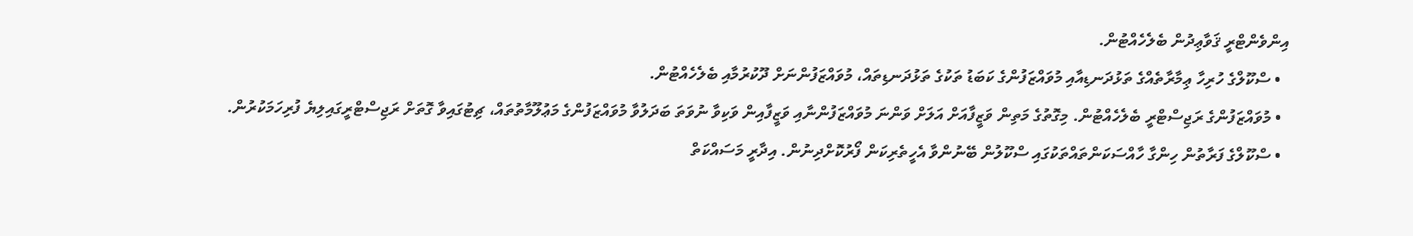އިންވެންޓްރީ ޤަވާޢިދުން ބެލެހެއްޓުން.
  • ސްކޫލްގެ ހުރިހާ ޢިމާރާތެއްގެ ތަޅުދަނޑިއާއި މުވައްޒަފުންގެ ކަބަޑު ތަކުގެ ތަޅުދަނޑިތައް، މުވައްޒަފުންނަށް ދޫކުރުމާއި ބެލެހެއްޓުން.
  • މުވައްޒަފުންގެ ރަޖިސްޓްރީ ބެލެހެއްޓުން. މިގޮތުގެ މަތިން ވަޒީފާއަށް އަލަށް ވަންނަ މުވައްޒަފުންނާއި ވަޒީފާއިން ވަކިވާ ނުވަތަ ބަދަލުވާ މުވައްޒަފުންގެ މަޢުލޫމާތުތައް، ޗިޓުގައިވާ ގޮތަށް ރަޖިސްޓްރީގައިލިޔެ ފުރިހަމަކުރުން.
  • ސްކޫލްގެ ފަރާތުން ހިންގާ ހާއްސަކަންތައްތަކުގައި ސްކޫލުން ބޭނުންވާ އެހީތެރިކަން ފޯރުކޮށްދިނުން. އިދާރީ މަސައްކަތް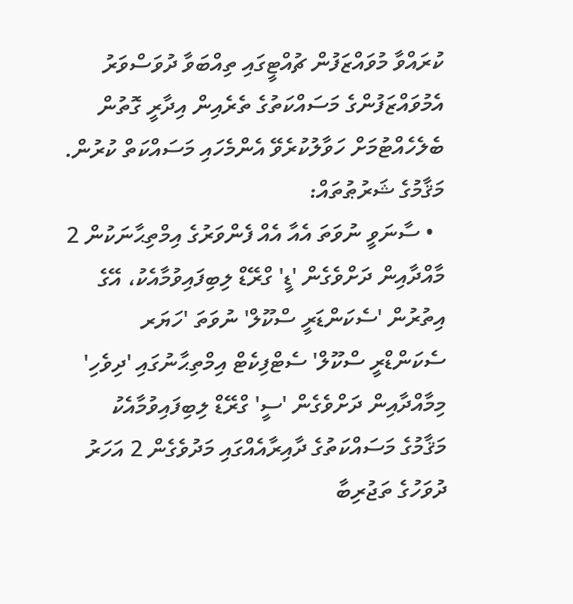ކުރައްވާ މުވައްޒަފުން ޗުއްޓީގައި ތިއްބަވާ ދުވަސްވަރު އެމުވައްޒަފުންގެ މަސައްކަތުގެ ތެރެއިން އިދާރީ ގޮތުން ބެލެހެއްޓުމަށް ހަވާލުކުރެވޭ އެންމެހައި މަސައްކަތް ކުރުން.
މަޤާމުގެ ޝަރުޠުތައް:
  • ސާނަވީ ނުވަތަ އެއާ އެއް ފެންވަރުގެ އިމްތިޙާނަކުން 2 މާއްދާއިން ދަށްވެގެން 'ޑީ' ގްރޭޑް ލިބިފައިވުމާއެކު، އޭގެ އިތުރުން 'ސެކަންޑަރީ ސްކޫލް' ނުވަތަ 'ހަޔަރ ސެކަންޑްރީ ސްކޫލް' ސެޓްފިކެޓް އިމްތިޙާނުގައި 'ދިވެހި' މިމާއްދާއިން ދަށްވެގެން 'ސީ' ގްރޭޑް ލިބިފައިވުމާއެކު މަޤާމުގެ މަސައްކަތުގެ ދާއިރާއެއްގައި މަދުވެގެން 2 އަހަރު ދުވަހުގެ ތަޖުރިބާ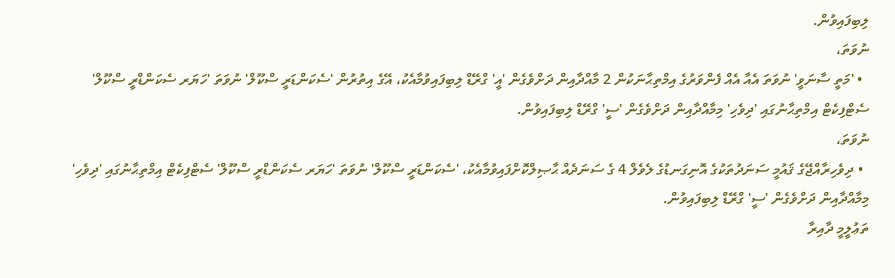ލިބިފައިވުން.
ނުވަތަ،
  • 'މަތީ ސާނަވީ' ނުވަތަ އެއާ އެއް ފެންވަރުގެ އިމްތިޙާނަކުން 2 މާއްދާއިން ދަށްވެގެން 'އީ' ގްރޭޑް ލިބިފައިވުމާއެކު، އޭގެ އިތުރުން 'ސެކަންޑަރީ ސްކޫލް' ނުވަތަ 'ހަޔަރ ސެކަންޑްރީ ސްކޫލް' ސެޓްފިކެޓް އިމްތިޙާނުގައި 'ދިވެހި' މިމާއްދާއިން ދަށްވެގެން 'ސީ' ގްރޭޑް ލިބިފައިވުން.
ނުވަތަ،
  • ދިވެހިރާއްޖޭގެ ޤައުމީ ސަނަދުތަކުގެ އޮނިގަނޑުގެ ލެވެލް 4 ގެ ސަނަދެއް ޙާޞިލްކޮށްފައިވުމާއެކު، 'ސެކަންޑަރީ ސްކޫލް' ނުވަތަ 'ހަޔަރ ސެކަންޑްރީ ސްކޫލް' ސެޓްފިކެޓް އިމްތިޙާނުގައި 'ދިވެހި' މިމާއްދާއިން ދަށްވެގެން 'ސީ' ގްރޭޑް ލިބިފައިވުން.
ތަޢުލީމީ ދާއިރާ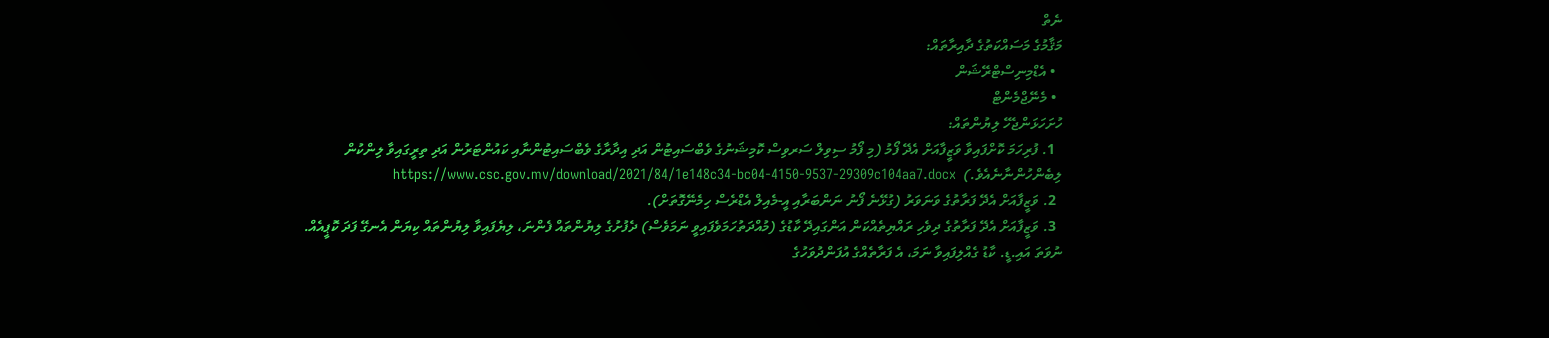ނެތް
މަޤާމުގެ މަސައްކަތުގެ ދާއިރާތައް:
  • އެޑްމިނިސްޓްރޭޝަން
  • މެނޭޖްމެންޓް
ހުށަހަޅަންޖެހޭ ލިޔުންތައް:
  1. ފުރިހަމަ ކޮށްފައިވާ ވަޒީފާއަށް އެދޭ ފޯމު (މި ފޯމު ސިވިލް ސަރވިސް ކޮމިޝަނުގެ ވެބްސައިޓުން އަދި އިދާރާގެ ވެބްސައިޓުންނާއި ކައުންޓަރުން އަދި ތިރީގައިވާ ލިންކުން ލިބެންހުންނާނެއެވެ.)  https://www.csc.gov.mv/download/2021/84/1e148c34-bc04-4150-9537-29309c104aa7.docx
  2. ވަޒީފާއަށް އެދޭ ފަރާތުގެ ވަނަވަރު (ގުޅޭނެ ފޯނު ނަންބަރާއި އީ-މެއިލް އެޑްރެސް ހިމެނޭގޮތަށް).
  3. ވަޒީފާއަށް އެދޭ ފަރާތުގެ ދިވެހި ރައްޔިތެއްކަން އަންގައިދޭ ކާޑުގެ (މުއްދަތުހަމަވެފައިވީ ނަމަވެސް) ދެފުށުގެ ލިޔުންތައް ފެންނަ، ލިޔެފައިވާ ލިޔުންތައް ކިޔަން އެނގޭ ފަދަ ކޮޕީއެއް. ނުވަތަ އައި.ޑީ. ކާޑު ގެއްލިފައިވާ ނަމަ، އެ ފަރާތެއްގެ އުފަންދުވަހުގެ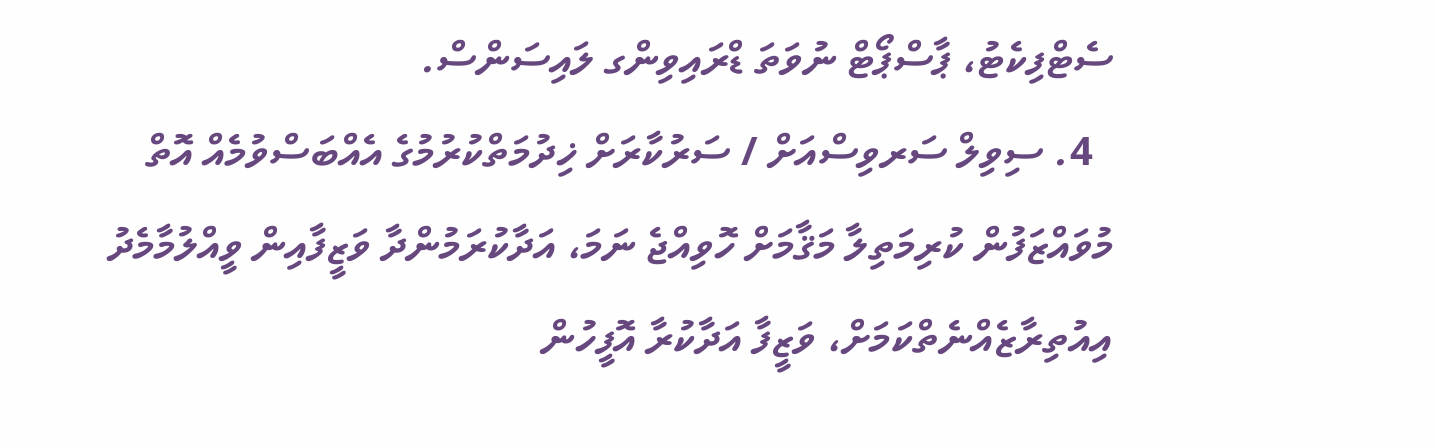ސެޓްފިކެޓު، ޕާސްޕޯޓް ނުވަތަ ޑްރައިވިންގ ލައިސަންސް.
  4. ސިވިލް ސަރވިސްއަށް / ސަރުކާރަށް ޚިދުމަތްކުރުމުގެ އެއްބަސްވުމެއް އޮތް މުވައްޒަފުން ކުރިމަތިލާ މަޤާމަށް ހޮވިއްޖެ ނަމަ، އަދާކުރަމުންދާ ވަޒީފާއިން ވީއްލުމާމެދު އިއުތިރާޒެއްނެތްކަމަށް، ވަޒީފާ އަދާކުރާ އޮފީހުން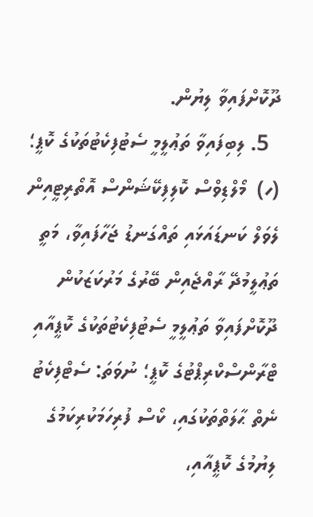ދޫކޮށްފައިވާ ލިޔުން.
  5. ލިބިފައިވާ ތަޢުލީމީ ސެޓުފިކެޓުތަކުގެ ކޮޕީ؛
(ހ)  މޯލްޑިވްސް ކޮލިފިކޭޝަންސް އޮތޯރިޓީއިން ލެވަލް ކަނޑައަޅައި ތައްގަނޑު ޖަހާފައިވާ، މަތީ ތަޢުލީމުދޭ ރާއްޖެއިން ބޭރުގެ މަރުކަޒަކުން ދޫކޮށްފައިވާ ތަޢުލީމީ ސެޓުފިކެޓުތަކުގެ ކޮޕީއާއި ޓްރާންސްކްރިޕްޓުގެ ކޮޕީ؛ ނުވަތަ: ސެޓްފިކެޓު ނެތް ޙާލަތްތަކުގައި، ކޯސް ފުރިހަމަކުރިކަމުގެ ލިޔުމުގެ ކޮޕީއާއި،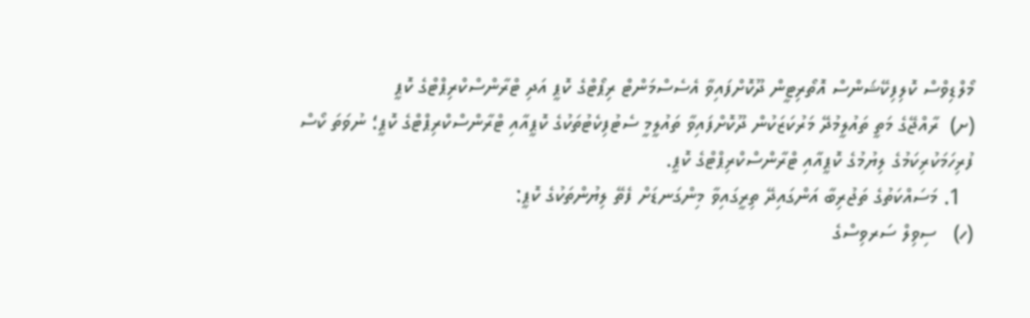މޯލްޑިވްސް ކޮލިފިކޭޝަންސް އޮތޯރިޓީން ދޫކޮށްފައިވާ އެސެސްމަންޓް ރިޕޯޓްގެ ކޮޕީ އަދި ޓްރާންސްކްރިޕްޓްގެ ކޮޕީ
(ށ)  ރާއްޖޭގެ މަތީ ތައުލީމުދޭ މަރުކަޒަކުން ދޫކޮށްފައިވާ ތައުލީމީ ސެޓުފިކެޓުތަކުގެ ކޮޕީއާއި ޓްރާންސްކްރިޕްޓްގެ ކޮޕީ؛ ނުވަތަ ކޯސް ފުރިހަމަކުރިކަމުގެ ލިޔުމުގެ ކޮޕީއާއި ޓްރާންސްކްރިޕްޓްގެ ކޮޕީ.
  1. މަސައްކަތުގެ ތަޖުރިބާ އަންގައިދޭ ތިރީގައިވާ މިންގަނޑަށް ފެތޭ ލިޔުންތަކުގެ ކޮޕީ:
(ހ)   ސިވިލް ސަރވިސްގެ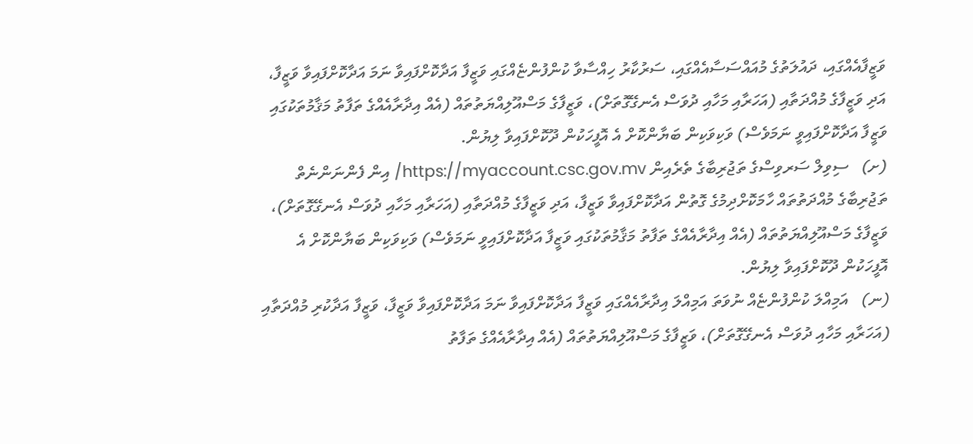ވަޒީފާއެއްގައި، ދައުލަތުގެ މުއައްސަސާއެއްގައި، ސަރުކާރު ހިއްސާވާ ކުންފުންޏެއްގައި ވަޒީފާ އަދާކޮށްފައިވާ ނަމަ އަދާކޮށްފައިވާ ވަޒީފާ، އަދި ވަޒީފާގެ މުއްދަތާއި (އަހަރާއި މަހާއި ދުވަސް އެނގޭގޮތަށް)، ވަޒީފާގެ މަސްއޫލިއްޔަތުތައް (އެއް އިދާރާއެއްގެ ތަފާތު މަޤާމުތަކުގައި ވަޒީފާ އަދާކޮށްފައިވީ ނަމަވެސް) ވަކިވަކިން ބަޔާންކޮށް އެ އޮފީހަކުން ދޫކޮށްފައިވާ ލިޔުން.
(ށ)   ސިވިލް ސަރވިސްގެ ތަޖުރިބާގެ ތެރެއިން https://myaccount.csc.gov.mv/ އިން ފެންނަންނެތް ތަޖުރިބާގެ މުއްދަތުތައް ހާމަކޮށްދިމުގެ ގޮތުން އަދާކޮށްފައިވާ ވަޒީފާ، އަދި ވަޒީފާގެ މުއްދަތާއި (އަހަރާއި މަހާއި ދުވަސް އެނގޭގޮތަށް)، ވަޒީފާގެ މަސްއޫލިއްޔަތުތައް (އެއް އިދާރާއެއްގެ ތަފާތު މަޤާމުތަކުގައި ވަޒީފާ އަދާކޮށްފައިވީ ނަމަވެސް) ވަކިވަކިން ބަޔާންކޮށް އެ އޮފީހަކުން ދޫކޮށްފައިވާ ލިޔުން.
(ނ)   އަމިއްލަ ކުންފުންޏެއް ނުވަތަ އަމިއްލަ އިދާރާއެއްގައި ވަޒީފާ އަދާކޮށްފައިވާ ނަމަ އަދާކޮށްފައިވާ ވަޒީފާ، ވަޒީފާ އަދާކުރި މުއްދަތާއި (އަހަރާއި މަހާއި ދުވަސް އެނގޭގޮތަށް)، ވަޒީފާގެ މަސްއޫލިއްޔަތުތައް (އެއް އިދާރާއެއްގެ ތަފާތު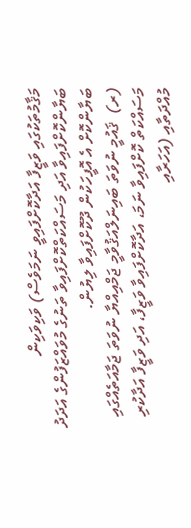މަޤާމުތަކުގައި ވަޒީފާ އަދާކޮށްފައިވީ ނަމަވެސް) ވަކިވަކިން ބަޔާންކޮށްފައިވާ އަދި މަސައްކަތްކޮށްފައިވާ ތަނުގެ މުވައްޒަފުންގެ އަދަދު ބަޔާންކޮށް އެ އޮފީހަކުން ދޫކޮށްފައިވާ ލިޔުން.
(ރ)  ޤައުމީ ނުވަތަ ބައިނަލްއަޤުވާމީ ޖަމްއިއްޔާ ނުވަތަ ޖަމާއަތެއްގައި މަސައްކަތް ކޮށްފައިވާ ނަމަ، އަދާކޮށްފައިވާ ވަޒީފާ، އަދި ވަޒީފާ އަދާކުރި މުއްދަތާއި (އަހަރާއި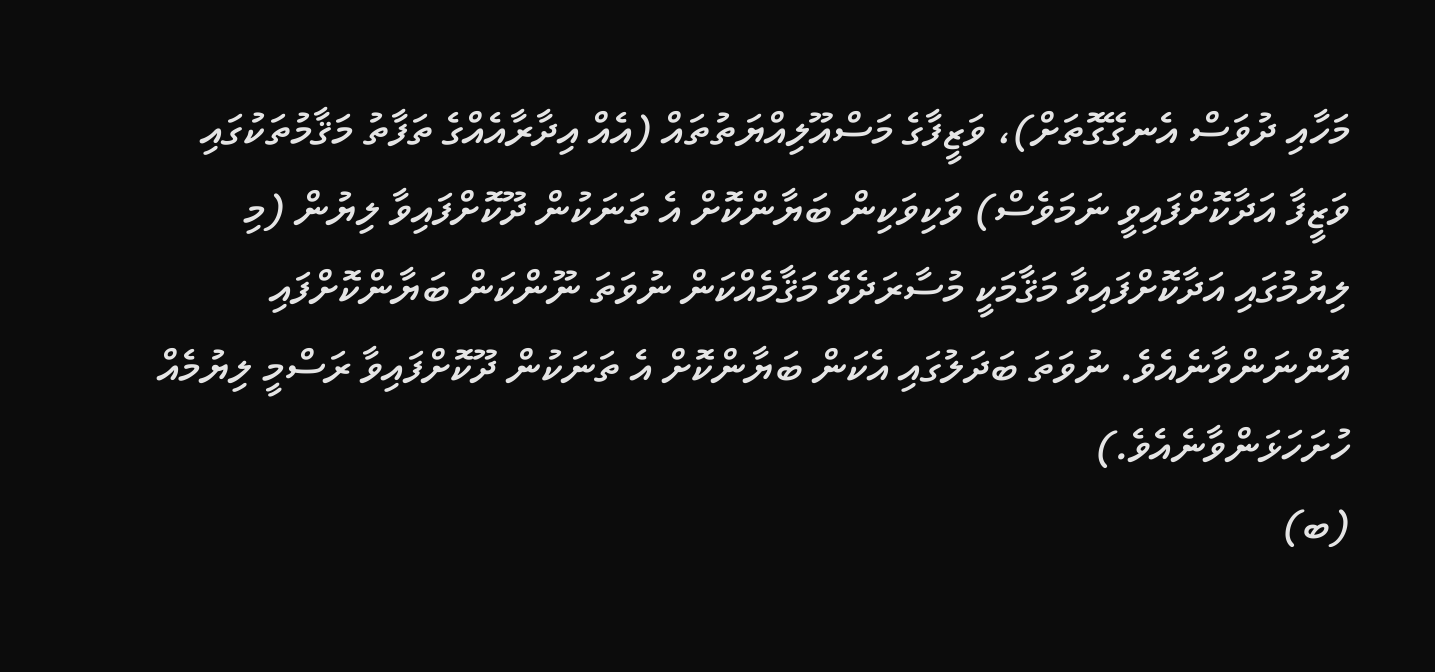މަހާއި ދުވަސް އެނގޭގޮތަށް)، ވަޒީފާގެ މަސްއޫލިއްޔަތުތައް (އެއް އިދާރާއެއްގެ ތަފާތު މަޤާމުތަކުގައި ވަޒީފާ އަދާކޮށްފައިވީ ނަމަވެސް) ވަކިވަކިން ބަޔާންކޮށް އެ ތަނަކުން ދޫކޮށްފައިވާ ލިޔުން (މި ލިޔުމުގައި އަދާކޮށްފައިވާ މަޤާމަކީ މުސާރަދެވޭ މަޤާމެއްކަން ނުވަތަ ނޫންކަން ބަޔާންކޮށްފައި އޮންނަންވާނެއެވެ. ނުވަތަ ބަދަލުގައި އެކަން ބަޔާންކޮށް އެ ތަނަކުން ދޫކޮށްފައިވާ ރަސްމީ ލިޔުމެއް ހުށަހަޅަންވާނެއެވެ.)
(ބ)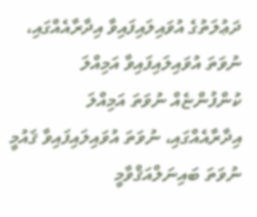ދަޢުލަތުގެ އުވައިލައިފައިވާ އިދާރާއެއްގައި، ނުވަތަ އުވައިލައިފައިވާ އަމިއްލަ ކުންފުންޏެއް ނުވަތަ އަމިއްލަ އިދާރާއެއްގައި، ނުވަތަ އުވައިލައިފައިވާ ޤައުމީ ނުވަތަ ބައިނަލްއަޤްވާމީ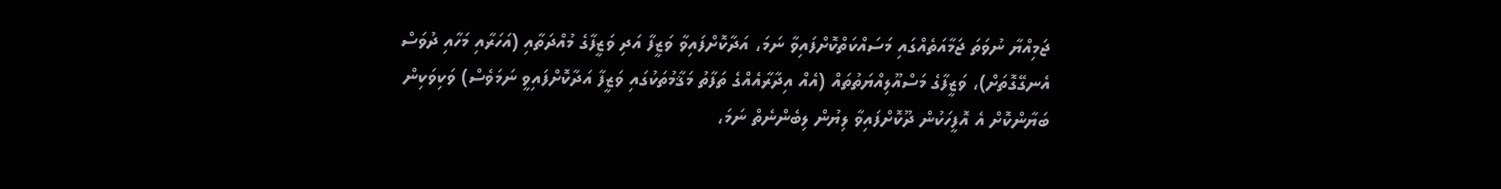ޖަމިއްޔާ ނުވަތަ ޖަމާއަތެއްގައި މަސައްކަތްކޮށްފައިވާ ނަމަ، އަދާކޮށްފައިވާ ވަޒީފާ އަދި ވަޒީފާގެ މުއްދަތާއި (އަހަރާއި މަހާއި ދުވަސް އެނގޭގޮތަށް)، ވަޒީފާގެ މަސްއޫލިއްޔަތުތައް (އެއް އިދާރާއެއްގެ ތަފާތު މަޤާމުތަކުގައި ވަޒީފާ އަދާކޮށްފައިވީ ނަމަވެސް) ވަކިވަކިން ބަޔާންކޮށް އެ އޮފީހަކުން ދޫކޮށްފައިވާ ލިޔުން ލިބެންނެތް ނަމަ،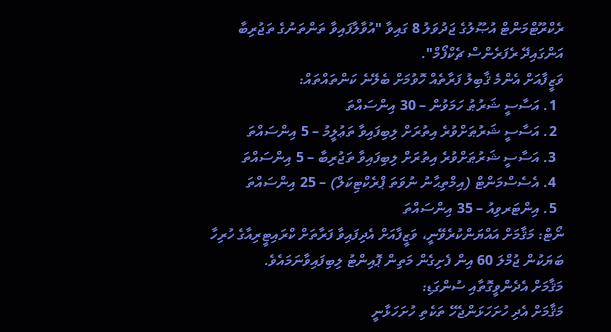ރެކްރޫޓްމަންޓް އުޞޫލުގެ ޖަދުވަލު 8 ގައިވާ "އުވާލާފައިވާ ތަންތަނުގެ ތަޖުރިބާ އަންގައިދޭ ރެފަރެންސް ޗެކްފޯމް".
ވަޒީފާއަށް އެންމެ ޤާބިލު ފަރާތެއް ހޮވުމަށް ބެލޭނެ ކަންތައްތައް:
  1. އަސާސީ ޝަރުޠު ހަމަވުން – 30 އިންސައްތަ
  2. އަސާސީ ޝަރުޠަށްވުރެ އިތުރަށް ލިބިފައިވާ ތަޢުލީމު – 5 އިންސައްތަ
  3. އަސާސީ ޝަރުޠަށްވުރެ އިތުރަށް ލިބިފައިވާ ތަޖުރިބާ – 5 އިންސައްތަ
  4. އެސެސްމަންޓް (އިމްތިޙާނު ނުވަތަ ޕްރެކްޓިކަލް) – 25 އިންސައްތަ
  5. އިންޓަރވިއު – 35 އިންސައްތަ
ނޯޓް: މަޤާމަށް އައްޔަންކުރެވޭނީ، ވަޒީފާއަށް އެދިފައިވާ ފަރާތަށް ކްރައިޓީރިއާގެ ހުރިހާ ބަޔަކުން ޖުމްލަ 60 އިން ފެށިގެން މަތިން ޕޮއިންޓު ލިބިފައިވާނަމައެވެ.
މަޤާމަށް އެދެންވީގޮތާއި ސުންގަޑި:
މަޤާމަށް އެދި ހުށަހަޅަންޖެހޭ ތަކެތި ހުށަހަޅާނީ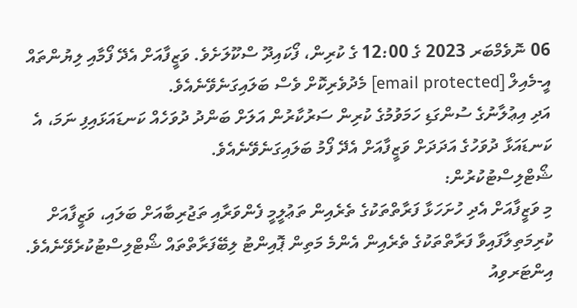06 ނޮވެމްބަރ 2023 ގެ 12:00 ގެ ކުރިން، ފޯކައިދޫ ސްކޫލަށެވެ. ވަޒީފާއަށް އެދޭ ފޯމާއި ލިޔުންތައް އީ-މެއިލް [email protected] މެދުވެރިކޮށް ވެސް ބަލައިގަނެވޭނެއެވެ.
އަދި އިޢުލާނުގެ ސުންގަޑި ހަމަވުމުގެ ކުރިން ސަރުކާރުން އަލަށް ބަންދު ދުވަހެއް ކަނޑައަޅައިފި ނަމަ، އެ ކަނޑައަޅާ ދުވަހުގެ އަދަދަށް ވަޒީފާއަށް އެދޭ ފޯމު ބަލައިގަނެވޭނެއެވެ.
ޝޯޓްލިސްޓުކުރުން:
މި ވަޒީފާއަށް އެދި ހުށަހަޅާ ފަރާތްތަކުގެ ތެރެއިން ތަޢުލީމީ ފެންވަރާއި ތަޖުރިބާއަށް ބަލައި، ވަޒީފާއަށް ކުރިމަތިލާފައިވާ ފަރާތްތަކުގެ ތެރެއިން އެންމެ މަތިން ޕޮއިންޓު ލިބޭފަރާތްތައް ޝޯޓްލިސްޓުކުރެވޭނެއެވެ.
އިންޓަރވިއު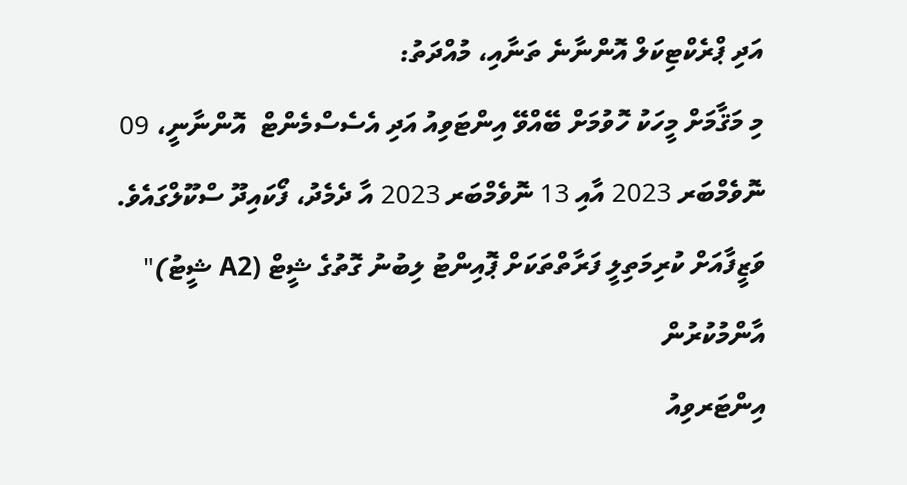އަދި ޕްރެކްޓިކަލް އޮންނާނެ ތަނާއި، މުއްދަތު:
މި މަޤާމަށް މީހަކު ހޮވުމަށް ބޭއްވޭ އިންޓަވިއު އަދި އެސެސްމެންޓް  އޮންނާނީ، 09 ނޮވެމްބަރ 2023 އާއި 13 ނޮވެމްބަރ 2023 އާ ދެމެދު، ފޯކައިދޫ ސްކޫލްގައެވެ.
ވަޒީފާއަށް ކުރިމަތިލީ ފަރާތްތަކަށް ޕޮއިންޓު ލިބުނު ގޮތުގެ ޝީޓް (A2 ޝީޓު)" އާންމުކުރުން
އިންޓަރވިއު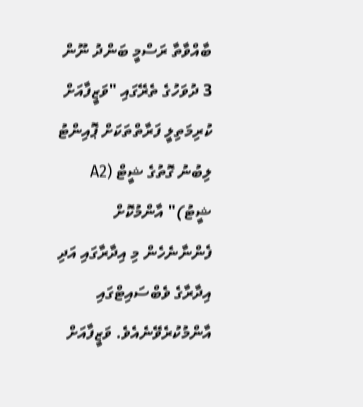ބާއްވާތާ ރަސްމީ ބަންދު ނޫން 3 ދުވަހުގެ ތެރޭގައި "ވަޒީފާއަށް ކުރިމަތިލީ ފަރާތްތަކަށް ޕޮއިންޓު ލިބުނު ގޮތުގެ ޝީޓް (A2 ޝީޓު)" އާންމުކޮށް ފެންނާނެހެން މި އިދާރާގައި އަދި އިދާރާގެ ވެބްސައިޓްގައި އާންމުކުރެވޭނެއެވެ. ވަޒީފާއަށް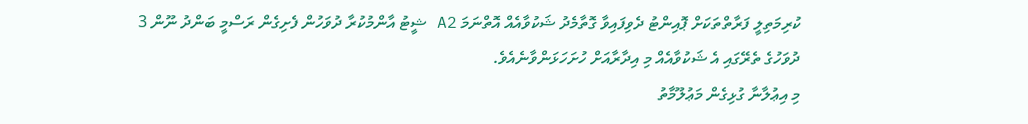ކުރިމަތިލީ ފަރާތްތަކަށް ޕޮއިންޓު ދެވިފައިވާ ގޮތާމެދު ޝަކުވާއެއް އޮތްނަމަ A2 ޝީޓު އާންމުކުރާ ދުވަހުން ފެށިގެން ރަސްމީ ބަންދު ނޫން 3 ދުވަހުގެ ތެރޭގައި އެ ޝަކުވާއެއް މި އިދާރާއަށް ހުށަހަޅަންވާނެއެވެ.
މި އިޢުލާނާ ގުޅިގެން މަޢުލޫމާތު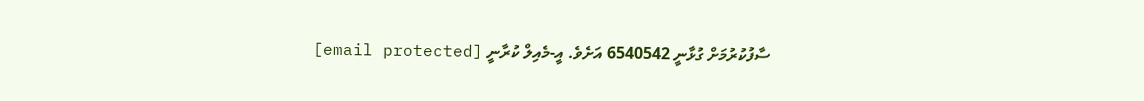ސާފުކުރުމަށް ގުޅާނީ 6540542 އަށެވެ. އީ-މެއިލް ކުރާނީ [email protected]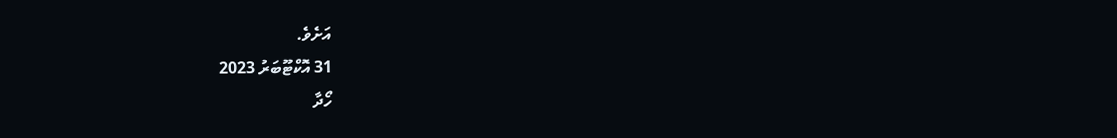އަށެވެ.
31 އޮކްޓޫބަރު 2023
ހޯދާ